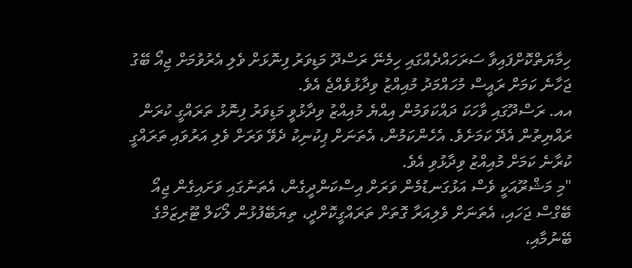ހިމާޔަތްކޮށްފައިވާ ސަރަހައްދެއްގައި ހިމެނޭ ރަސްދޫ މަޑިވަރު ފިނޮޅަށް ވެލި އެރުވުމަށް ޖިއޯ ބޭގު ޖަހާނެ ކަމަށް ރައީސް މުހައްމަދު މުއިއްޒު ވިދާޅުވެއްޖެ އެވެ.
އއ. ރަސްދޫގައި ވާހަކަ ދައްކަވަމުން އިއްޔެ މުއިއްޒު ވިދާޅުވީ މަޑިވަރު ފިނޮޅު ތަރައްގީ ކުރަން ރައްޔިތުން އެދޭ ކަމަށެވެ. އެހެންކަމުން، އެތަނަށް ޕިކުނިކު ދެވޭ ވަރަށް ވެލި އަރުވައި ތަރައްގީ ކުރާނެ ކަމަށް މުއިއްޒު ވިދާޅުވި އެވެ.
"މި މަޝްރޫއަކީ ވެސް އަޅުގަނޑުމެން ވަރަށް އިސްކަންދީގެން، އެތަނުގައި ވަށައިގެން ޖިއޯ ބޭގްސް ޖަހައި، އެތަނަށް ވެލިއަރާ ގޮތަށް ތަރައްގީކޮށްދީ، ތިޔަބޭފުޅުން ލޯކަލް ޓޫރިޒަމްގެ ބޭނުމާއި،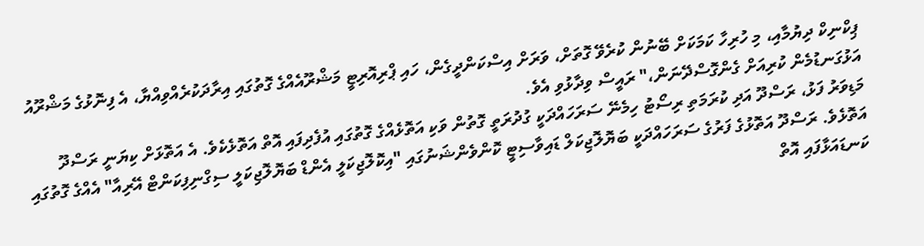ޕިކްނިކް ދިޔުމާއި، މި ހުރިހާ ކަމަކަށް ބޭނުން ކުރެވޭ ގޮތަށް، ވަރަށް އިސްކަންދީގެން، ހައި ޕްރިއޮރިޓީ މަޝްރޫއެއްގެ ގޮތުގައި އިރާދަކުރެއްވިއްޔާ، އެ ފިނޮޅުގެ މަޝްރޫއު އަޅުގަނޑުމެން ކުރިއަށް ގެންގޮސްދޭނަން،" ރައީސް ވިދާޅުވި އެވެ.
މަޑިވަރު ފަޅު، ރަސްދޫ އަދި ކުރަމަތި ރިސޯޓު ހިމެނޭ ސަރަހައްދަކީ ގުދުރަތީ ގޮތުން ވަކި އަތޮޅެއްގެ ގޮތުގައި އުފެދިފައި އޮތް އަތޮޅެކެވެ. އެ އަތޮޅަށް ކިޔަނީ ރަސްދޫ އަތޮޅެވެ. ރަސްދޫ އަތޮޅުގެ ފަރުގެ ސަރަހައްދަކީ ބަޔޮލޮޖިކަލް ޑައިވާސިޓީ ކޮންވެންޝަނުގައި "އިކޮލޮޖިކަލީ އެންޑް ބަޔޮލޮޖިކަލީ ސިގްނިފިކަންޓް އޭރިއާ" އެއްގެ ގޮތުގައި ކަނޑައަޅާފައި އޮތް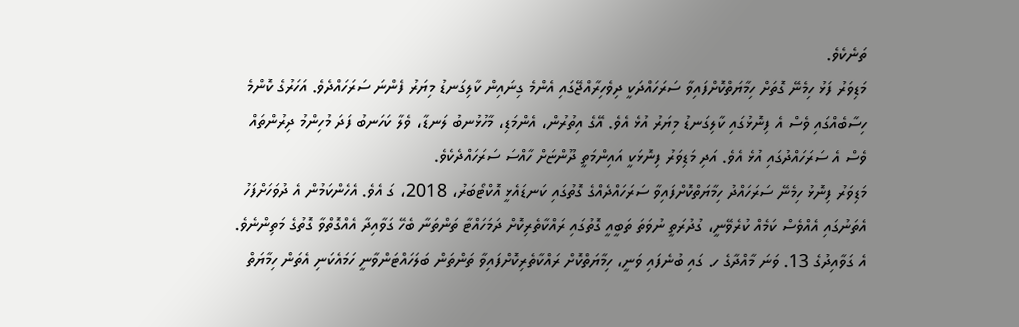ތަނެކެވެ.
މަޑިވަރު ފަޅު ހިމެނޭ ގޮތަށް ހިމާޔަތްކޮށްފައިވާ ސަރަހައްދަކީ ދިވެހިރާއްޖޭގައި އެންމެ ގިނައިން ކާލިގަނޑު މިޔަރު ފެންނަ ސަރަހައްދެވެ. އަހަރުގެ ކޮންމެ ހިސާބެއްގައި ވެސް އެ ފިނޮޅުގައި ކާލިގަނޑު މިޔަރު އުޅެ އެވެ. އޭގެ އިތުރުން، އެންމަޑި، މާހުޅުނބު ލަނޑާ، ވެލާ ކަހަނބު ފަދަ މުހިންމު ދިރުންތައް ވެސް އެ ސަރަހައްދުގައި އުޅެ އެވެ. އަދި މަޑިވަރު ފިނޮޅަކީ އައިންމަތީ ދޫންޏަށް ހާއްސަ ސަރަހައްދެކެވެ.
މަޑިވަރު ފިނޮޅު ހިމެނޭ ސަރަހައްދު ހިމާޔަތްކޮށްފައިވާ ސަރަހައްދެއްގެ ގޮތުގައި ކަނޑައެޅީ އޮކްޓޯބަރު، 2018، ގަ އެވެ. އެހެންކަމުން އެ ދުވަހަށްފަހު އެތަނުގައި އެއްވެސް ކަމެއް ކުރެވޭނީ، ގުދުރަތީ ނުވަތަ ތަބީއީ ގޮތުގައި ރައްކާތެރިކޮށް ދަމަހައްޓާ ތަންތަނާ ބެހޭ ގަވާއިދާ އެއްގޮތްވާ ގޮތުގެ މަތިންނެވެ.
އެ ގަވާއިދުގެ 13. ވަނަ މާއްދާގެ ހ. ގައި ބުނެފައި ވަނީ، ހިމާޔަތްކޮށް ރައްކާތެރިކޮށްފައިވާ ތަންތަން ބަލަހައްޓަންވާނީ ހަމައެކަނި އެތަން ހިމާޔަތް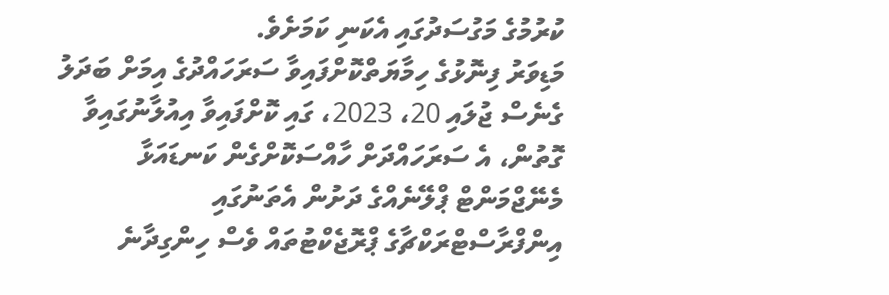ކުރުމުގެ މަގުސަދުގައި އެކަނި ކަމަށެވެ.
މަޑިވަރު ފިނޮޅުގެ ހިމާޔަތްކޮށްފައިވާ ސަރަހައްދުގެ އިމަށް ބަދަލު ގެނެސް ޖުލައި 20، 2023، ގައި ކޮށްފައިވާ އިއުލާނުގައިވާ ގޮތުން، އެ ސަރަހައްދަށް ހާއްސަކޮށްގެން ކަނޑައަޅާ މެނޭޖްމަންޓް ޕްލޭނެއްގެ ދަށުން އެތަނުގައި އިންފްރާސްޓްރަކްޗާގެ ޕްރޮޖެކްޓުތައް ވެސް ހިންގިދާނެ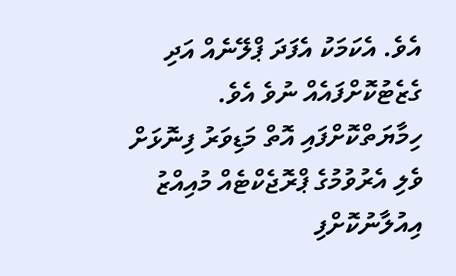އެވެ. އެކަމަކު އެފަދަ ޕްލޭނެއް އަދި ގެޒެޓުކޮށްފައެއް ނުވެ އެވެ.
ހިމާޔަތްކޮށްފައި އޮތް މަޑިވަރު ފިނޮޅަށް ވެލި އެރުވުމުގެ ޕްރޮޖެކްޓެއް މުއިއްޒު އިއުލާނުކޮށްފި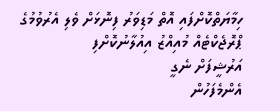ހިމާޔަތްކޮށްފައި އޮތް މަޑިވަރު ފިނޮޅަށް ވެލި އެރުވުމުގެ ޕްރޮޖެކްޓެއް މުއިއްޒު އިއުލާނުކޮށްފި
އަރުޝީފަށް ނެގީ
އެންމެފަހުން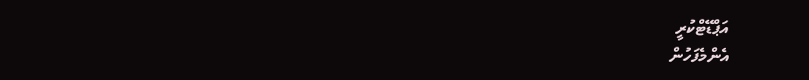އަޕްޑޭޓްކުރީ
އެންމެފަހުން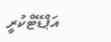އަޕްޑޭޓްކުރީ